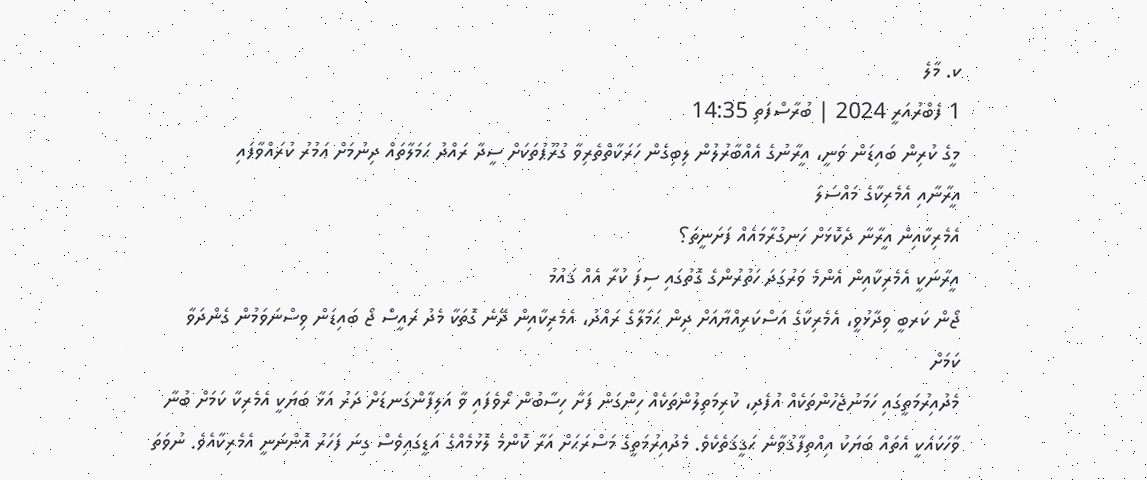ކ. މާލެ
1 ފެބްރުއަރީ 2024 | ބުރާސްފަތި 14:35
މީގެ ކުރިން ބައިޑަން ވަނީ، އީރާނުގެ އެއްބާރުލުން ލިބިގެން ހަރަކާތްތެރިވާ ގުރޫޕުތަކަށް ސީދާ ރައްދު ޙަމަލާތައް ދިނުމަށް ޢަމުރު ކުރައްވާފައި
އީރާނާއި އެމެރިކާގެ މައްސަލަ
އެމެރިކާއިން އީރާނާ ދެކޮޅަށް ހަނގުރާމައެއް ފަށަނީތަ؟
އީރާނަކީ އެމެރިކާއިން އެންމެ ވަރުގަދަ ހަތުރުންގެ ގޮތުގައި ސިފަ ކުރާ އެއް ޤައުމު
ޖޯން ކަރބީ ވިދާޅުވީ، އެމެރިކާގެ އަސްކަރިއްޔާއަށް ދިން ޙަމަލާގެ ރައްދު، އެމެރިކާއިން ދޭނެ ގޮތަކާ މެދު ރައީސް ޖޯ ބައިޑަން ވިސްނަވަމުން ގެންދަވާ ކަމަށް
މެދުއިރުމަތީގައި ހަމަނުޖެހުންތަކެއް އުފެދި، ކުރިމަތިލުންތަކެއް ހިންގަން ފަށާ ހިސާބުން ރޯވެފައި ވާ އަލިފާންގަނޑަށް ދަރު އަޅާ ބަޔަކީ އެމެރިކާ ކަމަށް ބުނާ ވާހަކައަކީ އެތައް ބަޔަކު އިއްތިފާޤުވާނެ ޙަޤީޤަތެކެވެ. މެދުއިރުމަތީގެ މަސްރަޙަށް އަރާ ކޮންމެ ލޮޅުމެއްގެ އަޑީގައިވެސް ގިނަ ފަހަރު އޮންނަނީ އެމެރިކާއެވެ. ނުވަތަ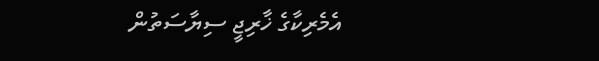އެމެރިކާގެ ޚާރިޖީ ސިޔާސަތުން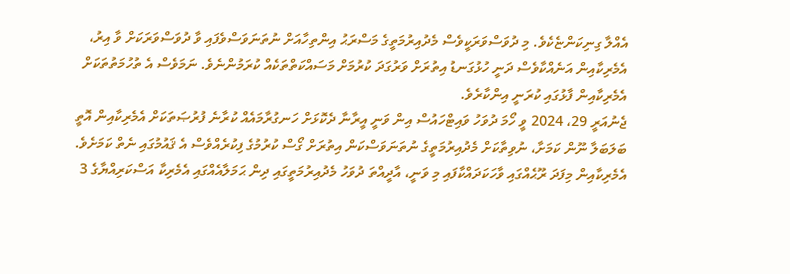އެއްލާ ގިނިކަންޏެކެވެ. މި ދުވަސްވަރަކީވެސް މެދުއިރުމަތީގެ މަސްރަޙު އިންތިހާއަށް ނުތަނަވަސްވެފައި ވާ ދުވަސްވަރަކަށް ވާ އިރު، އެމެރިކާއިން އަނެއްކާވެސް ދަނީ ހުޅުގަނޑު އިތުރަށް ވަރުގަދަ ކުރުމަށް މަސައްކަތްތަކެއް ކުރަމުންނެވެ. ނަމަވެސް އެ ތުހުމަތުތަކަށް އެމެރިކާއިން ފާޅުގައި ކުރަނީ އިންކާރެވެ.
ޖެނުއަރީ 29، 2024 ވީ ހޯމަ ދުވަހު ވައިޓްހައުސް އިން ވަނީ އީރާނާ ދެކޮޅަށް ހަނގުރާމައެއް ކުރާނެ ފުރުޞަތަކަށް އެމެރިކާއިން އޮތީ ބަލަބަލާ ނޫން ކަމަށާ، ނުވިތާކަށް މެދުއިރުމަތީގެ ނުތަނަވަސްކަން އިތުރަށް ގޯސް ކުރުމުގެ ފިކުރެއްވެސް އެ ޤައުމުގައި ނެތް ކަމަށެވެ.
އެމެރިކާއިން މިފަދަ ރޫޙެއްގައި ވާހަކަދައްކާފައި މި ވަނީ، އާދީއްތަ ދުވަހު މެދުއިރުމަތީގައި ދިން ޙަމަލާއެއްގައި އެމެރިކާ އަސްކަރިއްޔާގެ 3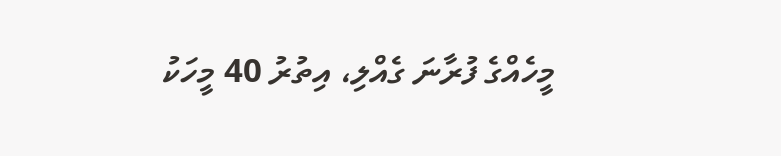މީހެއްގެ ފުރާނަ ގެއްލި، އިތުރު 40 މީހަކު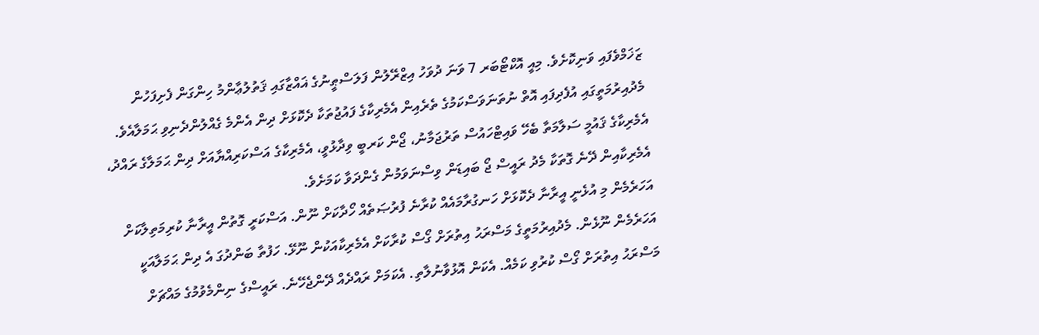ޒަޚަމްވެފައި ވަނިކޮށެވެ. މިއީ އޮކްޓޯބަރ 7 ވަނަ ދުވަހު އިޒްރޭލުން ފަލަސްޠީނުގެ ޣައްޒާގައި ޤަތުލުޢާންމު ހިންގަން ފެށިފަހުން މެދުއިރުމަތީގައި އުފެދިފައި އޮތް ނުތަނަވަސްކަމުގެ ތެރެއިން އެމެރިކާގެ ފައުޖުތަކާ ދެކޮޅަށް ދިން އެންމެ ގެއްލުންދެނިވި ޙަމަލާއެވެ.
އެމެރިކާގެ ޤައުމީ ސަލާމަތާ ބެހޭ ވައިޓްހައުސް ތަރުޖަމާނު، ޖޯން ކަރބީ ވިދާޅުވީ، އެމެރިކާގެ އަސްކަރިއްޔާއަށް ދިން ޙަމަލާގެ ރައްދު، އެމެރިކާއިން ދޭނެ ގޮތަކާ މެދު ރައީސް ޖޯ ބައިޑަން ވިސްނަވަމުން ގެންދަވާ ކަމަށެވެ.
އަހަރެމެން މި އުޅެނީ އީރާނާ ދެކޮޅަށް ހަނގުރާމައެއް ކުރާނެ ފުރުޞަތެއް ހޯދާކަށް ނޫން. އަސްކަރީ ގޮތުން އީރާނާ ކުރިމަތިލާކަށް އަހަރެމެން ނޫޅެން. މެދުއިރުމަތީގެ މަސްރަޙު އިތުރަށް ގޯސް ކުރާކަށް އެމެރިކާއަކުން ނޫޅޭ. ހަފުތާ ބަންދުގަ އެ ދިން ޙަމަލާއަކީ މަސްރަޙު އިތުރަށް ގޯސް ކުރުވި ކަމެއް. އެކަން އޮޅުވާނުލާތި. އެކަމަށް ރައްދެއް ދޭންޖެހޭނެ. ރައީސްގެ ނިންމެވުމުގެ މައްޗަށް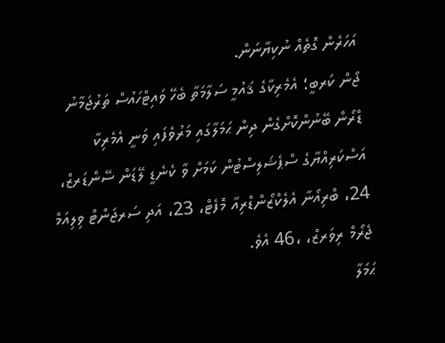އަހަރެން ގޮތެއް ނުކިޔާނަން.
ޖޯން ކަރބީ؛ އެމެރިކާގެ ޤައުމީ ސަލާމަތާ ބެހޭ ވައިޓްހައުސް ތަރުޖަމާނު
ޑްރޯން ބޭނުންކޮށްގެން ދިން ޙަމަލާގައި މަރުވެފައި ވަނީ އެމެރިކާ އަސްކަރިއްޔާގެ ސްޕެޝަލިސްޓުން ކަމަށް ވާ ކެނެޑީ ލޭޑަން ސޭންޑަރޒް، 24، ބްރިއޯނާ އެލެކްޒޯންޑްރިއާ މޮފެޓް، 23، އަދި ސަރޖަންޓް ވިލިއަމް ޖެރޯމް ރިވަރޒް، ،46 އެވެ.
ޙަމަލާ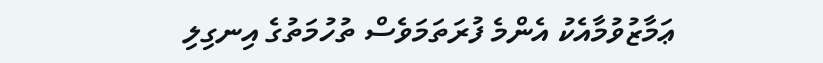ޢަމާޒުވުމާއެކު އެންމެ ފުރަތަމަވެސް ތުހުމަތުގެ އިނގިލި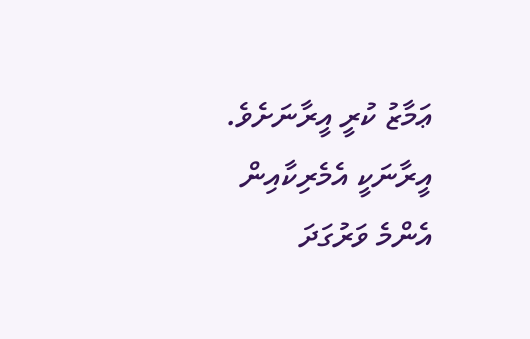ޢަމާޒު ކުރީ އީރާނަށެވެ. އީރާނަކީ އެމެރިކާއިން އެންމެ ވަރުގަދަ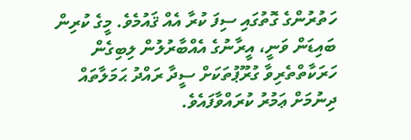ހަތުރުންގެ ގޮތުގައި ސިފަ ކުރާ އެއް ޤައުމެވެ. މީގެ ކުރިން ބައިޑަން ވަނީ، އީރާނުގެ އެއްބާރުލުން ލިބިގެން ހަރަކާތްތެރިވާ ގުރޫޕުތަކަށް ސީދާ ރައްދު ޙަމަލާތައް ދިނުމަށް ޢަމުރު ކުރައްވާފައެވެ.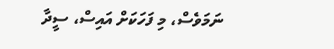ނަމަވެސް، މި ފަހަކަށް އައިސް، ސީދާ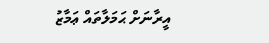އީރާނަށް ޙަމަލާތައް ޢަމާޒު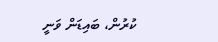ކުރުން، ބައިޑަން ވަނީ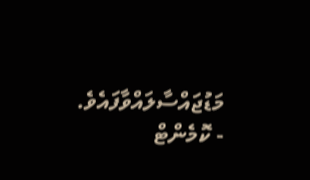މަޑުޖައްސާލައްވާފައެވެ.
- ކޮމެންޓް